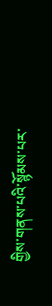གྱིས་གནས་པའི་སྙོམས་པར་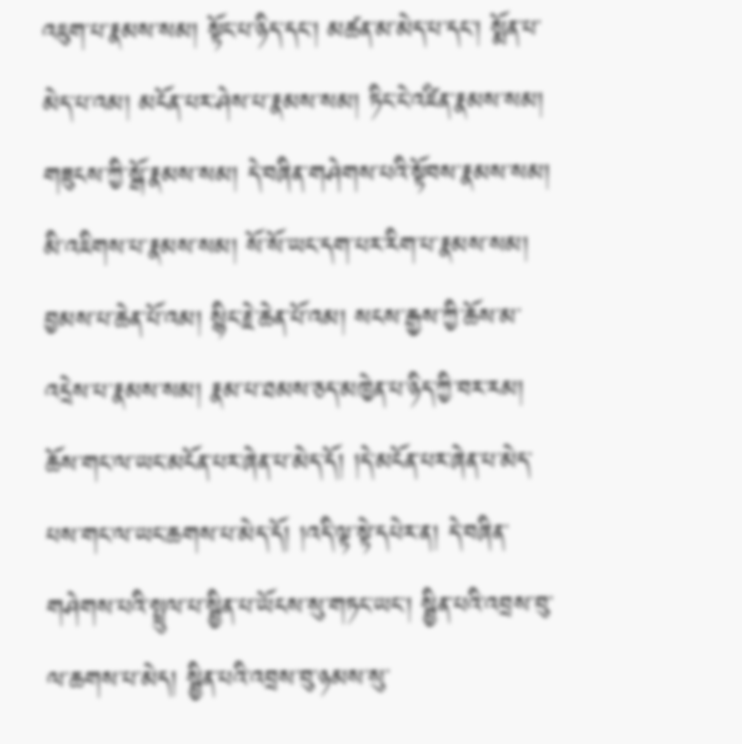འཇུག་པ་རྣམས་སམ། སྟོང་པ་ཉིད་དང་། མཚན་མ་མེད་པ་དང་། སྨོན་པ་མེད་པ་འམ། མངོན་པར་ཤེས་པ་རྣམས་སམ། ཏིང་ངེ་འཛིན་རྣམས་སམ། གཟུངས་ཀྱི་སྒོ་རྣམས་སམ། དེ་བཞིན་གཤེགས་པའི་སྟོབས་རྣམས་སམ། མི་འཇིགས་པ་རྣམས་སམ། སོ་སོ་ཡང་དག་པར་རིག་པ་རྣམས་སམ། བྱམས་པ་ཆེན་པོ་འམ། སྙིང་རྗེ་ཆེན་པོ་འམ། སངས་རྒྱས་ཀྱི་ཆོས་མ་འདྲེས་པ་རྣམས་སམ། རྣམ་པ་ཐམས་ཅད་མཁྱེན་པ་ཉིད་ཀྱི་བར་རམ། ཆོས་གང་ལ་ཡང་མངོན་པར་ཞེན་པ་མེད་དོ། །དེ་མངོན་པར་ཞེན་པ་མེད་པས་གང་ལ་ཡང་ཆགས་པ་མེད་དོ། །འདི་ལྟ་སྟེ་དཔེར་ན། དེ་བཞིན་གཤེགས་པའི་སྤྲུལ་པ་སྦྱིན་པ་ཡོངས་སུ་གཏང་ཡང་། སྦྱིན་པའི་འབྲས་བུ་ལ་ཆགས་པ་མེད། སྦྱིན་པའི་འབྲས་བུ་ཉམས་སུ་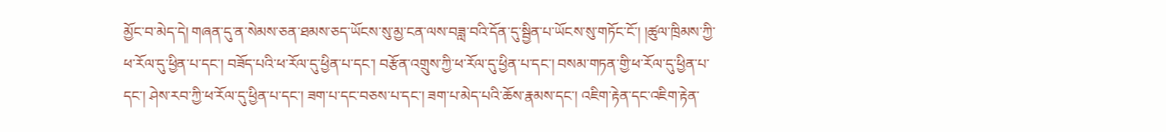མྱོང་བ་མེད་དེ། གཞན་དུ་ན་སེམས་ཅན་ཐམས་ཅད་ཡོངས་སུ་མྱ་ངན་ལས་བཟླ་བའི་དོན་དུ་སྦྱིན་པ་ཡོངས་སུ་གཏོང་ངོ་། །ཚུལ་ཁྲིམས་ཀྱི་ཕ་རོལ་དུ་ཕྱིན་པ་དང་། བཟོད་པའི་ཕ་རོལ་དུ་ཕྱིན་པ་དང་། བརྩོན་འགྲུས་ཀྱི་ཕ་རོལ་དུ་ཕྱིན་པ་དང་། བསམ་གཏན་གྱི་ཕ་རོལ་དུ་ཕྱིན་པ་དང་། ཤེས་རབ་ཀྱི་ཕ་རོལ་དུ་ཕྱིན་པ་དང་། ཟག་པ་དང་བཅས་པ་དང་། ཟག་པ་མེད་པའི་ཆོས་རྣམས་དང་། འཇིག་རྟེན་དང་འཇིག་རྟེན་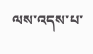ལས་འདས་པ་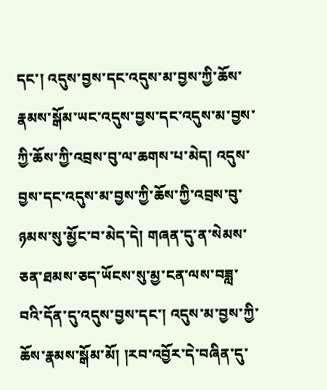དང་། འདུས་བྱས་དང་འདུས་མ་བྱས་ཀྱི་ཆོས་རྣམས་སྒོམ་ཡང་འདུས་བྱས་དང་འདུས་མ་བྱས་ཀྱི་ཆོས་ཀྱི་འབྲས་བུ་ལ་ཆགས་པ་མེད། འདུས་བྱས་དང་འདུས་མ་བྱས་ཀྱི་ཆོས་ཀྱི་འབྲས་བུ་ཉམས་སུ་མྱོང་བ་མེད་དེ། གཞན་དུ་ན་སེམས་ཅན་ཐམས་ཅད་ཡོངས་སུ་མྱ་ངན་ལས་བཟླ་བའི་དོན་དུ་འདུས་བྱས་དང་། འདུས་མ་བྱས་ཀྱི་ཆོས་རྣམས་སྒོམ་མོ། །རབ་འབྱོར་དེ་བཞིན་དུ་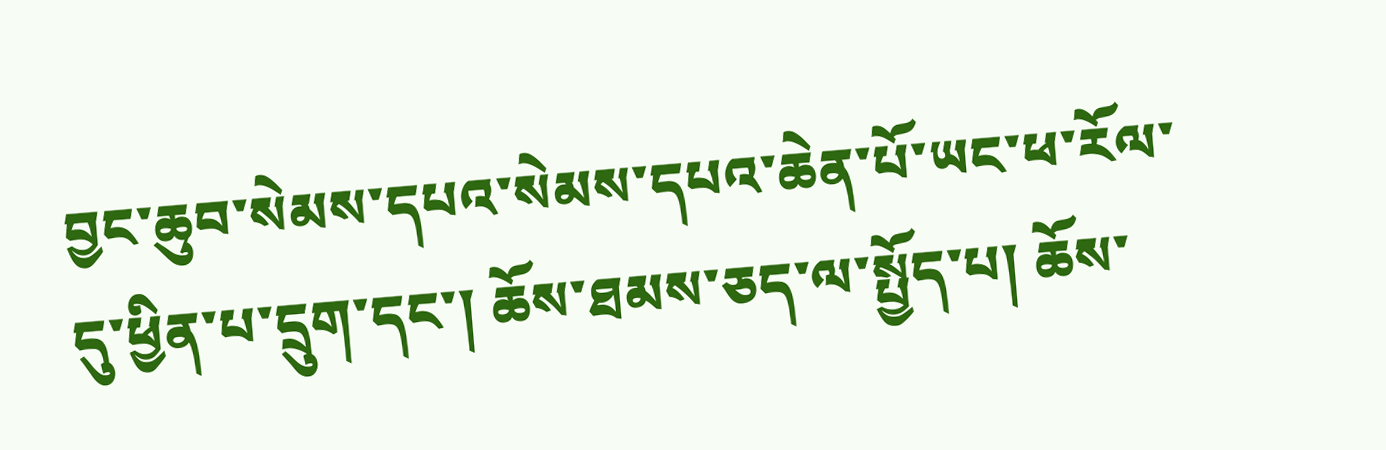བྱང་ཆུབ་སེམས་དཔའ་སེམས་དཔའ་ཆེན་པོ་ཡང་ཕ་རོལ་དུ་ཕྱིན་པ་དྲུག་དང་། ཆོས་ཐམས་ཅད་ལ་སྤྱོད་པ། ཆོས་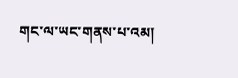གང་ལ་ཡང་གནས་པ་འམ།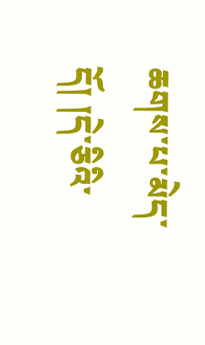ཆགས་པ་མེད་དོ། །དེ་ཅིའི་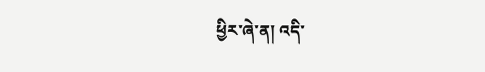ཕྱིར་ཞེ་ན། འདི་